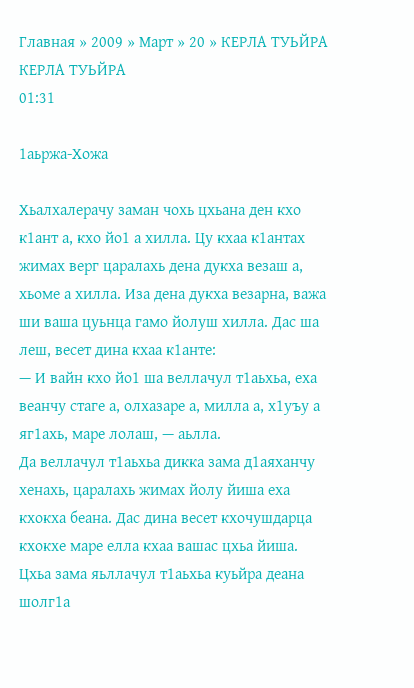Главная » 2009 » Март » 20 » КЕРЛА ТУЬЙРА
КЕРЛА ТУЬЙРА
01:31

1аьржа-Хожа

Хьалхалерачу заман чохь цхьана ден кхо к1ант а, кхо йо1 а хилла. Цу кхаа к1антах жимах верг царалахь дена дукха везаш а, хьоме а хилла. Иза дена дукха везарна, важа ши ваша цуьнца гамо йолуш хилла. Дас ша леш, весет дина кхаа к1анте:
— И вайн кхо йо1 ша веллачул т1аьхьа, еха веанчу стаге а, олхазаре а, милла а, х1уъу а яг1ахь, маре лолаш, — аьлла.
Да веллачул т1аьхьа дикка зама д1аяханчу хенахь, царалахь жимах йолу йиша еха кхокха беана. Дас дина весет кхочушдарца кхокхе маре елла кхаа вашас цхьа йиша.
Цхьа зама яьллачул т1аьхьа куьйра деана шолг1а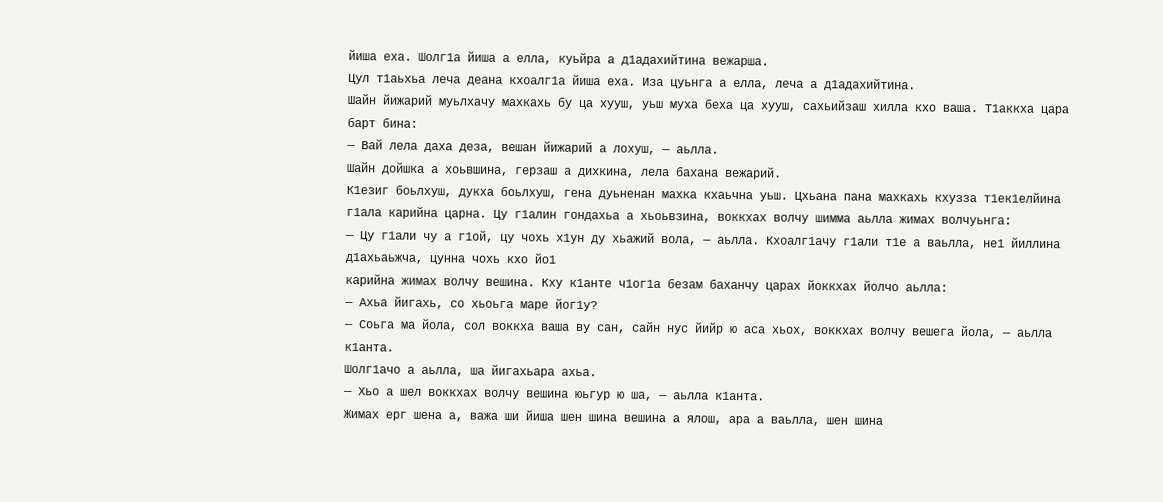йиша еха. Шолг1а йиша а елла, куьйра а д1адахийтина вежарша.
Цул т1аьхьа леча деана кхоалг1а йиша еха. Иза цуьнга а елла, леча а д1адахийтина.
Шайн йижарий муьлхачу махкахь бу ца хууш, уьш муха беха ца хууш, сахьийзаш хилла кхо ваша. Т1аккха цара барт бина:
— Вай лела даха деза, вешан йижарий а лохуш, — аьлла.
Шайн дойшка а хоьвшина, герзаш а дихкина, лела бахана вежарий.
К1езиг боьлхуш, дукха боьлхуш, гена дуьненан махка кхаьчна уьш. Цхьана пана махкахь кхузза т1ек1елйина г1ала карийна царна. Цу г1алин гондахьа а хьоьвзина, воккхах волчу шимма аьлла жимах волчуьнга:
— Цу г1али чу а г1ой, цу чохь х1ун ду хьажий вола, — аьлла. Кхоалг1ачу г1али т1е а ваьлла, не1 йиллина д1ахьаьжча, цунна чохь кхо йо1
карийна жимах волчу вешина. Кху к1анте ч1ог1а безам баханчу царах йоккхах йолчо аьлла:
— Ахьа йигахь, со хьоьга маре йог1у?
— Соьга ма йола, сол воккха ваша ву сан, сайн нус йийр ю аса хьох, воккхах волчу вешега йола, — аьлла к1анта.
Шолг1ачо а аьлла, ша йигахьара ахьа.
— Хьо а шел воккхах волчу вешина юьгур ю ша, — аьлла к1анта.
Жимах ерг шена а, важа ши йиша шен шина вешина а ялош, ара а ваьлла, шен шина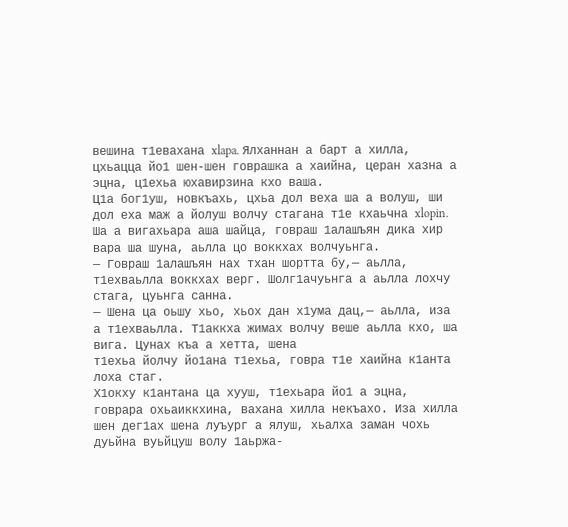вешина т1евахана xlapa. Ялханнан а барт а хилла, цхьацца йо1 шен-шен говрашка а хаийна, церан хазна а эцна, ц1ехьа юхавирзина кхо ваша.
Ц1а бог1уш, новкъахь, цхьа дол веха ша а волуш, ши дол еха маж а йолуш волчу стагана т1е кхаьчна xlopin. Ша а вигахьара аша шайца, говраш 1алашъян дика хир вара ша шуна, аьлла цо воккхах волчуьнга.
— Говраш 1алашъян нах тхан шортта бу,— аьлла, т1ехваьлла воккхах верг. Шолг1ачуьнга а аьлла лохчу стага, цуьнга санна.
— Шена ца оьшу хьо, хьох дан х1ума дац,— аьлла, иза а т1ехваьлла. Т1аккха жимах волчу веше аьлла кхо, ша вига. Цунах къа а хетта, шена
т1ехьа йолчу йо1ана т1ехьа, говра т1е хаийна к1анта лоха стаг.
Х1окху к1антана ца хууш, т1ехьара йо1 а эцна, говрара охьаиккхина, вахана хилла некъахо. Иза хилла шен дег1ах шена луъург а ялуш, хьалха заман чохь дуьйна вуьйцуш волу 1аьржа-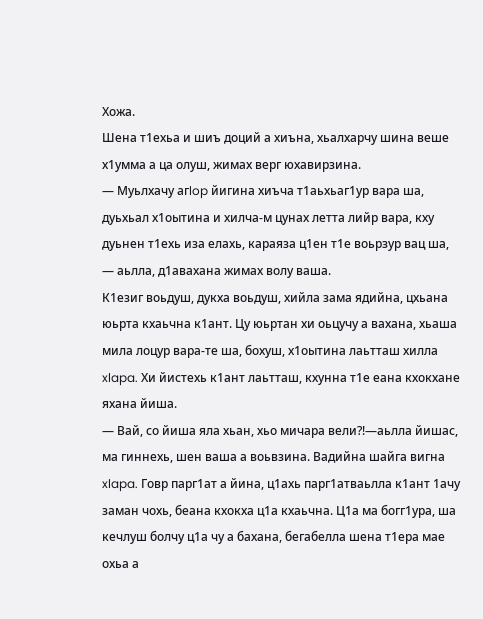Хожа.
Шена т1ехьа и шиъ доций а хиъна, хьалхарчу шина веше х1умма а ца олуш, жимах верг юхавирзина.
— Муьлхачу aгlop йигина хиъча т1аьхьаг1ур вара ша, дуьхьал х1оытина и хилча-м цунах летта лийр вара, кху дуьнен т1ехь иза елахь, караяза ц1ен т1е воьрзур вац ша, — аьлла, д1авахана жимах волу ваша.
К1езиг воьдуш, дукха воьдуш, хийла зама ядийна, цхьана юьрта кхаьчна к1ант. Цу юьртан хи оьцучу а вахана, хьаша мила лоцур вара-те ша, бохуш, х1оытина лаьтташ хилла xlapa. Хи йистехь к1ант лаьтташ, кхунна т1е еана кхокхане яхана йиша.
— Вай, со йиша яла хьан, хьо мичара вели?!—аьлла йишас, ма гиннехь, шен ваша а воьвзина. Вадийна шайга вигна xlapa. Говр парг1ат а йина, ц1ахь парг1атваьлла к1ант 1ачу заман чохь, беана кхокха ц1а кхаьчна. Ц1а ма богг1ура, ша кечлуш болчу ц1а чу а бахана, бегабелла шена т1ера мае охьа а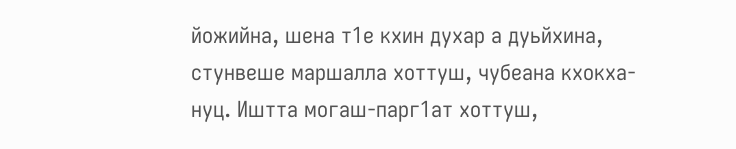йожийна, шена т1е кхин духар а дуьйхина, стунвеше маршалла хоттуш, чубеана кхокха-нуц. Иштта могаш-парг1ат хоттуш,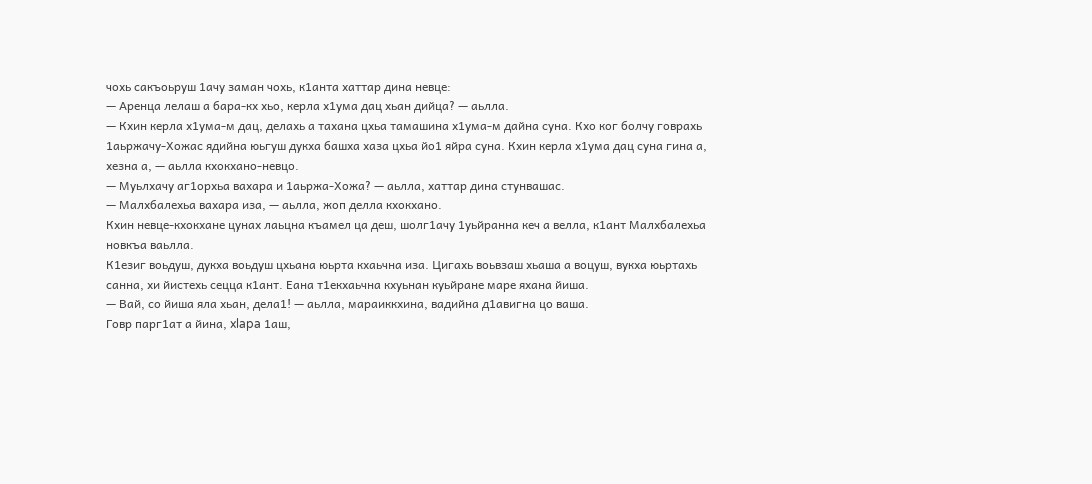чохь сакъоьруш 1ачу заман чохь, к1анта хаттар дина невце:
— Аренца лелаш а бара-кх хьо, керла х1ума дац хьан дийца? — аьлла.
— Кхин керла х1ума-м дац, делахь а тахана цхьа тамашина х1ума-м дайна суна. Кхо ког болчу говрахь 1аьржачу-Хожас ядийна юьгуш дукха башха хаза цхьа йо1 яйра суна. Кхин керла х1ума дац суна гина а, хезна а, — аьлла кхокхано-невцо.
— Муьлхачу аг1орхьа вахара и 1аьржа-Хожа? — аьлла, хаттар дина стунвашас.
— Малхбалехьа вахара иза, — аьлла, жоп делла кхокхано.
Кхин невце-кхокхане цунах лаьцна къамел ца деш, шолг1ачу 1уьйранна кеч а велла, к1ант Малхбалехьа новкъа ваьлла.
К1езиг воьдуш, дукха воьдуш цхьана юьрта кхаьчна иза. Цигахь воьвзаш хьаша а воцуш, вукха юьртахь санна, хи йистехь сецца к1ант. Еана т1екхаьчна кхуьнан куьйране маре яхана йиша.
— Вай, со йиша яла хьан, дела1! — аьлла, мараиккхина, вадийна д1авигна цо ваша.
Говр парг1ат а йина, xlapa 1аш,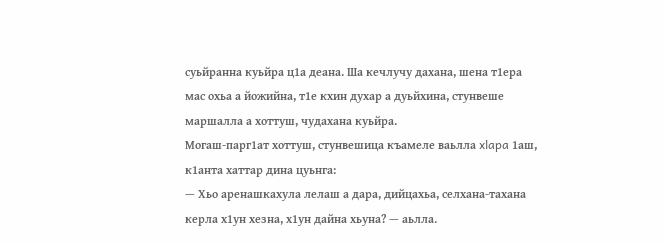суьйранна куьйра ц1а деана. Ша кечлучу дахана, шена т1ера мас охьа а йожийна, т1е кхин духар а дуьйхина, стунвеше маршалла а хоттуш, чудахана куьйра.
Могаш-парг1ат хоттуш, стунвешица къамеле ваьлла xlapa 1аш, к1анта хаттар дина цуьнга:
— Хьо аренашкахула лелаш а дара, дийцахьа, селхана-тахана керла х1ун хезна, х1ун дайна хьуна? — аьлла.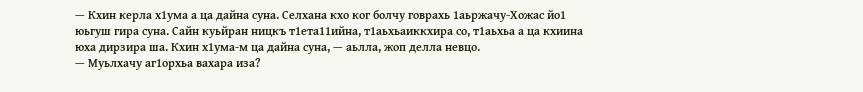— Кхин керла х1ума а ца дайна суна. Селхана кхо ког болчу говрахь 1аьржачу-Хожас йо1 юьгуш гира суна. Сайн куьйран ницкъ т1ета11ийна, т1аьхьаиккхира со, т1аьхьа а ца кхиина юха дирзира ша. Кхин х1ума-м ца дайна суна, — аьлла, жоп делла невцо.
— Муьлхачу аг1орхьа вахара иза?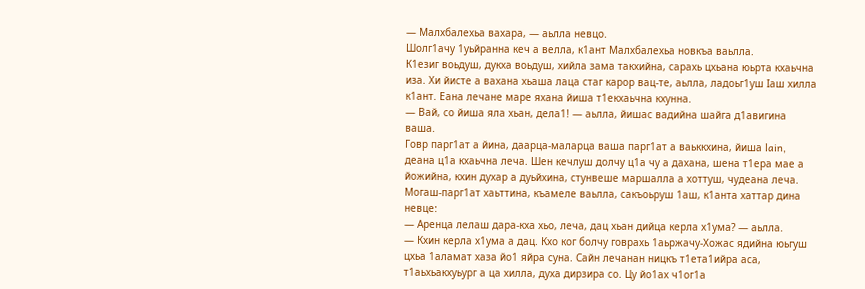— Малхбалехьа вахара, — аьлла невцо.
Шолг1ачу 1уьйранна кеч а велла, к1ант Малхбалехьа новкъа ваьлла.
К1езиг воьдуш, дукха воьдуш, хийла зама такхийна, сарахь цхьана юьрта кхаьчна иза. Хи йисте а вахана хьаша лаца стаг карор вац-те, аьлла, ладоьг1уш Iaш хилла к1ант. Еана лечане маре яхана йиша т1екхаьчна кхунна.
— Вай, со йиша яла хьан, дела1! — аьлла, йишас вадийна шайга д1авигина ваша.
Говр парг1ат а йина, даарца-маларца ваша парг1ат а ваьккхина, йиша lain, деана ц1а кхаьчна леча. Шен кечлуш долчу ц1а чу а дахана, шена т1ера мае а йожийна, кхин духар а дуьйхина, стунвеше маршалла а хоттуш, чудеана леча.
Могаш-парг1ат хаьттина, къамеле ваьлла, сакъоьруш 1аш, к1анта хаттар дина невце:
— Аренца лелаш дара-кха хьо, леча, дац хьан дийца керла х1ума? — аьлла.
— Кхин керла х1ума а дац. Кхо ког болчу говрахь 1аьржачу-Хожас ядийна юьгуш цхьа 1аламат хаза йо1 яйра суна. Сайн лечанан ницкъ т1ета1ийра аса, т1аьхьакхуьург а ца хилла, духа дирзира со. Цу йо1ах ч1ог1а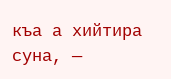къа а хийтира суна, —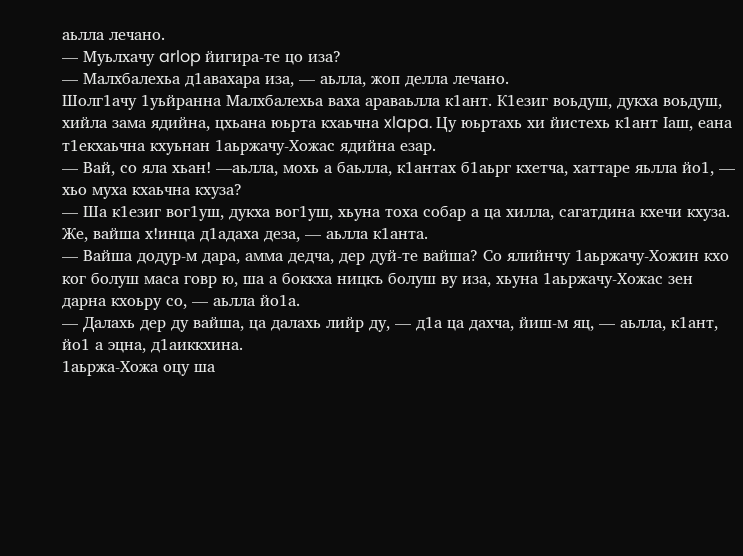аьлла лечано.
— Муьлхачу arlop йигира-те цо иза?
— Малхбалехьа д1авахара иза, — аьлла, жоп делла лечано.
Шолг1ачу 1уьйранна Малхбалехьа ваха араваьлла к1ант. К1езиг воьдуш, дукха воьдуш, хийла зама ядийна, цхьана юьрта кхаьчна xlapa. Цу юьртахь хи йистехь к1ант Iaш, еана т1екхаьчна кхуьнан 1аьржачу-Хожас ядийна езар.
— Вай, со яла хьан! —аьлла, мохь а баьлла, к1антах б1аьрг кхетча, хаттаре яьлла йо1, — хьо муха кхаьчна кхуза?
— Ша к1езиг вог1уш, дукха вог1уш, хьуна тоха собар а ца хилла, сагатдина кхечи кхуза. Же, вайша х!инца д1адаха деза, — аьлла к1анта.
— Вайша додур-м дара, амма дедча, дер дуй-те вайша? Со ялийнчу 1аьржачу-Хожин кхо ког болуш маса говр ю, ша а боккха ницкъ болуш ву иза, хьуна 1аьржачу-Хожас зен дарна кхоьру со, — аьлла йо1а.
— Далахь дер ду вайша, ца далахь лийр ду, — д1а ца дахча, йиш-м яц, — аьлла, к1ант, йо1 а эцна, д1аиккхина.
1аьржа-Хожа оцу ша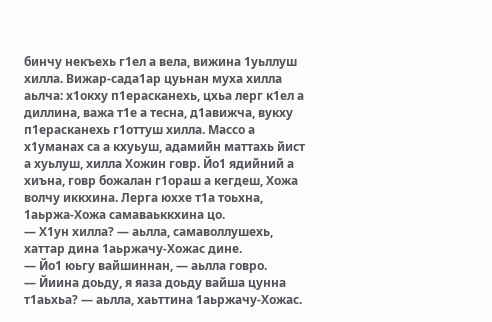бинчу некъехь г1ел а вела, вижина 1уьллуш хилла. Вижар-сада1ар цуьнан муха хилла аьлча: х1окху п1ерасканехь, цхьа лерг к1ел а диллина, важа т1е а тесна, д1авижча, вукху п1ерасканехь г1оттуш хилла. Массо а х1уманах са а кхуьуш, адамийн маттахь йист а хуьлуш, хилла Хожин говр. Йо1 ядийний а хиъна, говр божалан г1ораш а кегдеш, Хожа волчу иккхина. Лерга юххе т1а тоьхна, 1аьржа-Хожа самаваьккхина цо.
— Х1ун хилла? — аьлла, самаволлушехь, хаттар дина 1аьржачу-Хожас дине.
— Йо1 юьгу вайшиннан, — аьлла говро.
— Йиина доьду, я яаза доьду вайша цунна т1аьхьа? — аьлла, хаьттина 1аьржачу-Хожас.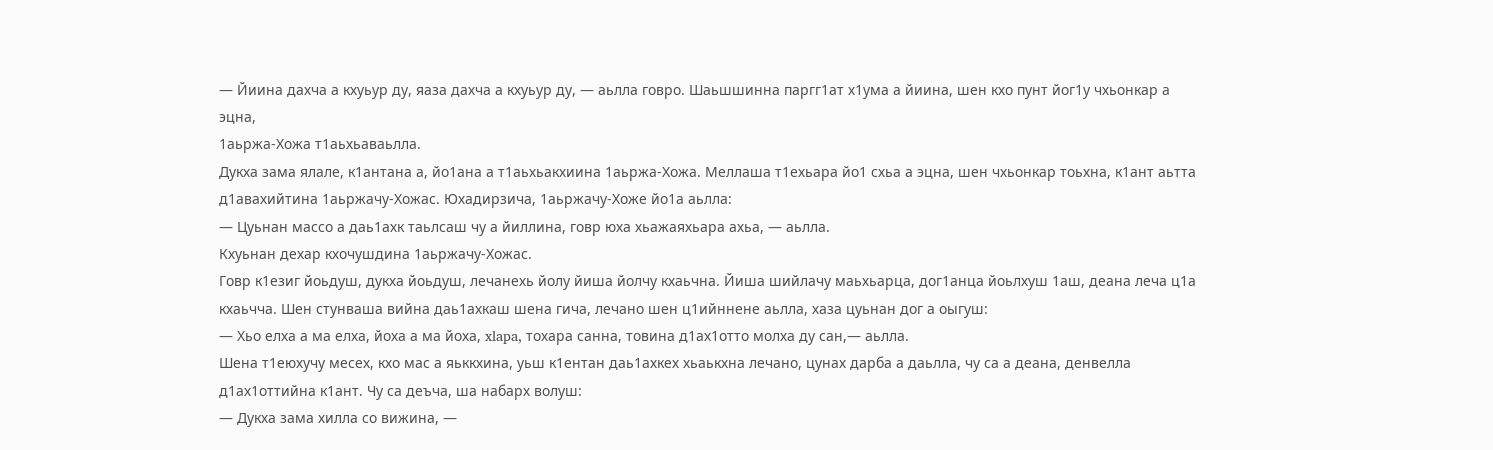— Йиина дахча а кхуьур ду, яаза дахча а кхуьур ду, — аьлла говро. Шаьшшинна паргг1ат х1ума а йиина, шен кхо пунт йог1у чхьонкар а эцна,
1аьржа-Хожа т1аьхьаваьлла.
Дукха зама ялале, к1антана а, йо1ана а т1аьхьакхиина 1аьржа-Хожа. Меллаша т1ехьара йо1 схьа а эцна, шен чхьонкар тоьхна, к1ант аьтта д1авахийтина 1аьржачу-Хожас. Юхадирзича, 1аьржачу-Хоже йо1а аьлла:
— Цуьнан массо а даь1ахк таьлсаш чу а йиллина, говр юха хьажаяхьара ахьа, — аьлла.
Кхуьнан дехар кхочушдина 1аьржачу-Хожас.
Говр к1езиг йоьдуш, дукха йоьдуш, лечанехь йолу йиша йолчу кхаьчна. Йиша шийлачу маьхьарца, дог1анца йоьлхуш 1аш, деана леча ц1а кхаьчча. Шен стунваша вийна даь1ахкаш шена гича, лечано шен ц1ийннене аьлла, хаза цуьнан дог а оыгуш:
— Хьо елха а ма елха, йоха а ма йоха, xlapa, тохара санна, товина д1ах1отто молха ду сан,— аьлла.
Шена т1еюхучу месех, кхо мас а яьккхина, уьш к1ентан даь1ахкех хьаькхна лечано, цунах дарба а даьлла, чу са а деана, денвелла д1ах1оттийна к1ант. Чу са деъча, ша набарх волуш:
— Дукха зама хилла со вижина, —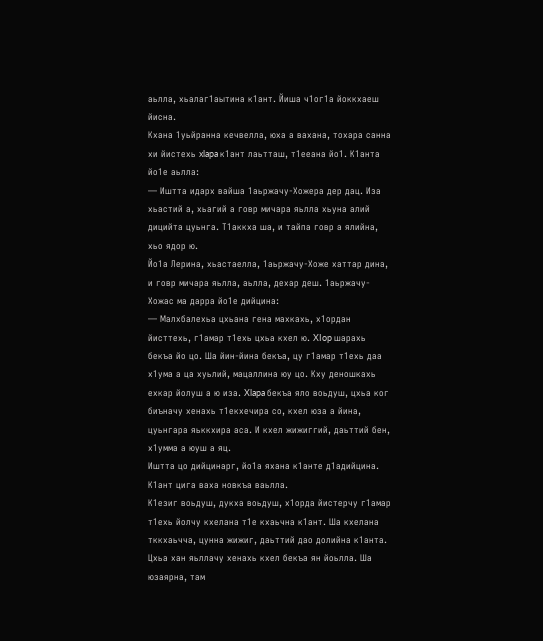аьлла, хьалаг1аытина к1ант. Йиша ч1ог1а йоккхаеш йисна.
Кхана 1уьйранна кечвелла, юха а вахана, тохара санна хи йистехь xlapa к1ант лаьтташ, т1ееана йо1. К1анта йо1е аьлла:
— Иштта идарх вайша 1аьржачу-Хожера дер дац. Иза хьастий а, хьагий а говр мичара яьлла хьуна алий дицийта цуьнга. Т1аккха ша, и тайпа говр а ялийна, хьо ядор ю.
Йо1а Лерина, хьастаелла, 1аьржачу-Хоже хаттар дина, и говр мичара яьлла, аьлла, дехар деш. 1аьржачу-Хожас ма дарра йо1е дийцина:
— Малхбалехьа цхьана гена махкахь, х1ордан йисттехь, г1амар т1ехь цхьа кхел ю. XIop шарахь бекъа йо цо. Ша йин-йина бекъа, цу г1амар т1ехь даа х1ума а ца хуьлий, мацаллина юу цо. Кху деношкахь ехкар йолуш а ю иза. Xlapa бекъа яло воьдуш, цхьа ког биъначу хенахь т1екхечира со, кхел юза а йина, цуьнгара яьккхира аса. И кхел жижиггий, даьттий бен, х1умма а юуш а яц.
Иштта цо дийцинарг, йо1а яхана к1анте д1адийцина. К1ант цига ваха новкъа ваьлла.
К1езиг воьдуш, дукха воьдуш, х1орда йистерчу г1амар т1ехь йолчу кхелана т1е кхаьчна к1ант. Ша кхелана тккхаьчча, цунна жижиг, даьттий дао долийна к1анта. Цхьа хан яьллачу хенахь кхел бекъа ян йоьлла. Ша юзаярна, там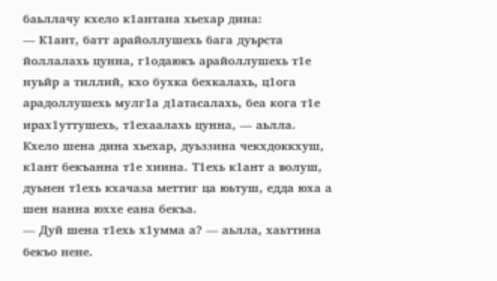баьллачу кхело к1антана хьехар дина:
— К1ант, батт арайоллушехь бага дуьрста йоллалахь цунна, г1одаюкъ арайоллушехь т1е нуьйр а тиллий, кхо бухка бехкалахь, ц1ога арадоллушехь мулг1а д1атасалахь, беа кога т1е ирах1уттушехь, т1ехаалахь цунна, — аьлла.
Кхело шена дина хьехар, дуьззина чекхдоккхуш, к1ант бекъанна т1е хиина. Т1ехь к1ант а волуш, дуьнен т1ехь кхачаза меттиг ца юьтуш, едда юха а шен нанна юххе еана бекъа.
— Дуй шена т1ехь х1умма а? — аьлла, хаьттина бекъо нене.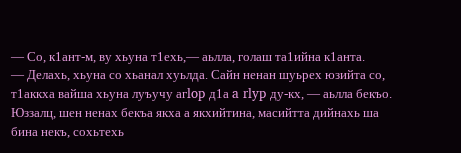— Со, к1ант-м, ву хьуна т1ехь,— аьлла, голаш та1ийна к1анта.
— Делахь, хьуна со хьанал хуьлда. Сайн ненан шуьрех юзийта со, т1аккха вайша хьуна луъучу aгlop д1а a rlyp ду-кх, — аьлла бекъо.
Юззалц, шен ненах бекъа якха а якхийтина, масийтта дийнахь ша бина некъ, сохьтехь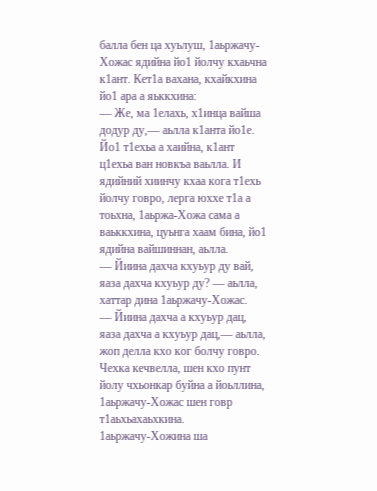балла бен ца хуьлуш, 1аьржачу-Хожас ядийна йо1 йолчу кхаьчна к1ант. Кет1а вахана, кхайкхина йо1 ара а яьккхина:
— Же, ма 1елахь, х1инца вайша додур ду,— аьлла к1анта йо1е.
Йо1 т1ехьа а хаийна, к1ант ц1ехьа ван новкъа ваьлла. И ядийний хиинчу кхаа кога т1ехь йолчу говро, лерга юххе т1а а тоьхна, 1аьржа-Хожа сама а ваьккхина, цуьнга хаам бина, йо1 ядийна вайшиннан, аьлла.
— Йиина дахча кхуьур ду вай, яаза дахча кхуьур ду? — аьлла, хаттар дина 1аьржачу-Хожас.
— Йиина дахча а кхуьур дац, яаза дахча а кхуьур дац,— аьлла, жоп делла кхо ког болчу говро.
Чехка кечвелла, шен кхо пунт йолу чхьонкар буйна а йоьллина, 1аьржачу-Хожас шен говр т1аьхьахаьхкина.
1аьржачу-Хожина ша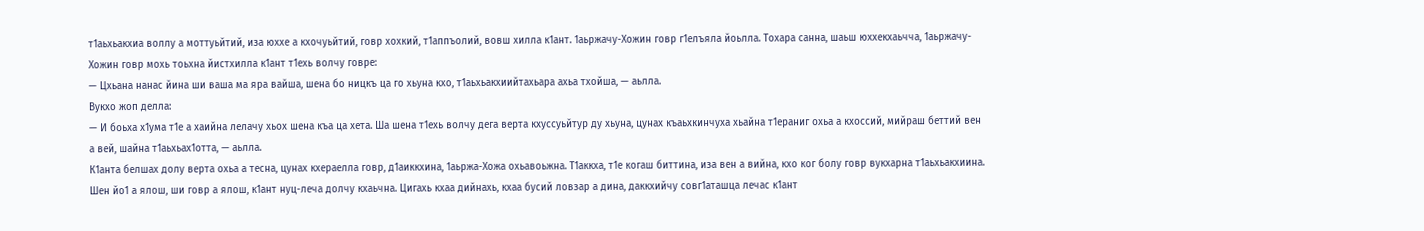т1аьхьакхиа воллу а моттуьйтий, иза юххе а кхочуьйтий, говр хохкий, т1аппъолий, вовш хилла к1ант. 1аьржачу-Хожин говр г1елъяла йоьлла. Тохара санна, шаьш юххекхаьчча, 1аьржачу-Хожин говр мохь тоьхна йистхилла к1ант т1ехь волчу говре:
— Цхьана нанас йина ши ваша ма яра вайша, шена бо ницкъ ца го хьуна кхо, т1аьхьакхиийтахьара ахьа тхойша, — аьлла.
Вукхо жоп делла:
— И боьха х1ума т1е а хаийна лелачу хьох шена къа ца хета. Ша шена т1ехь волчу дега верта кхуссуьйтур ду хьуна, цунах къаьхкинчуха хьайна т1ераниг охьа а кхоссий, мийраш беттий вен а вей, шайна т1аьхьах1отта, — аьлла.
К1анта белшах долу верта охьа а тесна, цунах кхераелла говр, д1аиккхина, 1аьржа-Хожа охьавоьжна. Т1аккха, т1е когаш биттина, иза вен а вийна, кхо ког болу говр вукхарна т1аьхьакхиина.
Шен йо1 а ялош, ши говр а ялош, к1ант нуц-леча долчу кхаьчна. Цигахь кхаа дийнахь, кхаа бусий ловзар а дина, даккхийчу совг1аташца лечас к1ант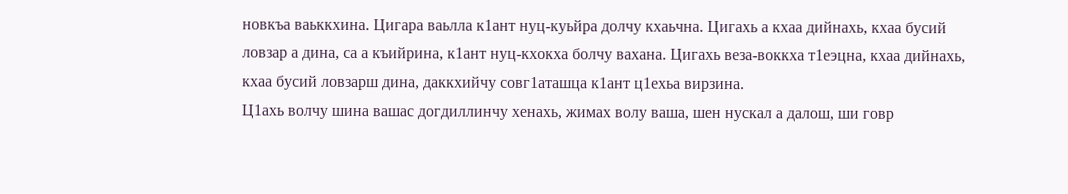новкъа ваьккхина. Цигара ваьлла к1ант нуц-куьйра долчу кхаьчна. Цигахь а кхаа дийнахь, кхаа бусий ловзар а дина, са а къийрина, к1ант нуц-кхокха болчу вахана. Цигахь веза-воккха т1еэцна, кхаа дийнахь, кхаа бусий ловзарш дина, даккхийчу совг1аташца к1ант ц1ехьа вирзина.
Ц1ахь волчу шина вашас догдиллинчу хенахь, жимах волу ваша, шен нускал а далош, ши говр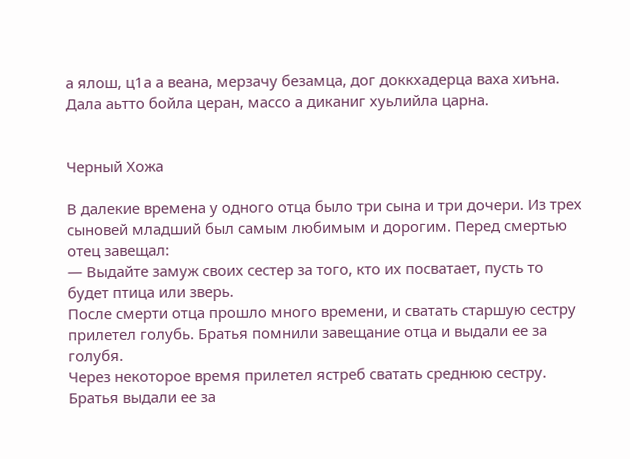а ялош, ц1а а веана, мерзачу безамца, дог доккхадерца ваха хиъна.
Дала аьтто бойла церан, массо а диканиг хуьлийла царна.


Черный Хожа

В далекие времена у одного отца было три сына и три дочери. Из трех сыновей младший был самым любимым и дорогим. Перед смертью отец завещал:
— Выдайте замуж своих сестер за того, кто их посватает, пусть то будет птица или зверь.
После смерти отца прошло много времени, и сватать старшую сестру прилетел голубь. Братья помнили завещание отца и выдали ее за голубя.
Через некоторое время прилетел ястреб сватать среднюю сестру. Братья выдали ее за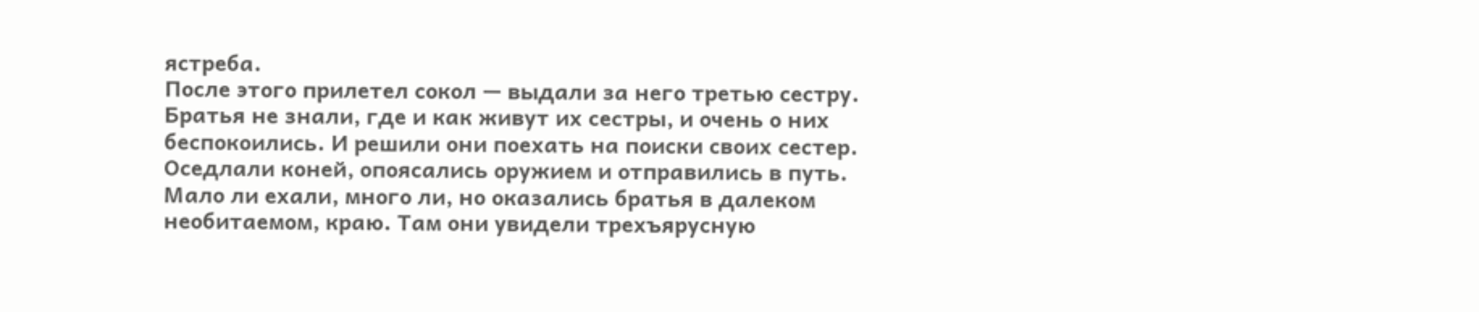ястреба.
После этого прилетел сокол — выдали за него третью сестру.
Братья не знали, где и как живут их сестры, и очень о них беспокоились. И решили они поехать на поиски своих сестер. Оседлали коней, опоясались оружием и отправились в путь. Мало ли ехали, много ли, но оказались братья в далеком необитаемом, краю. Там они увидели трехъярусную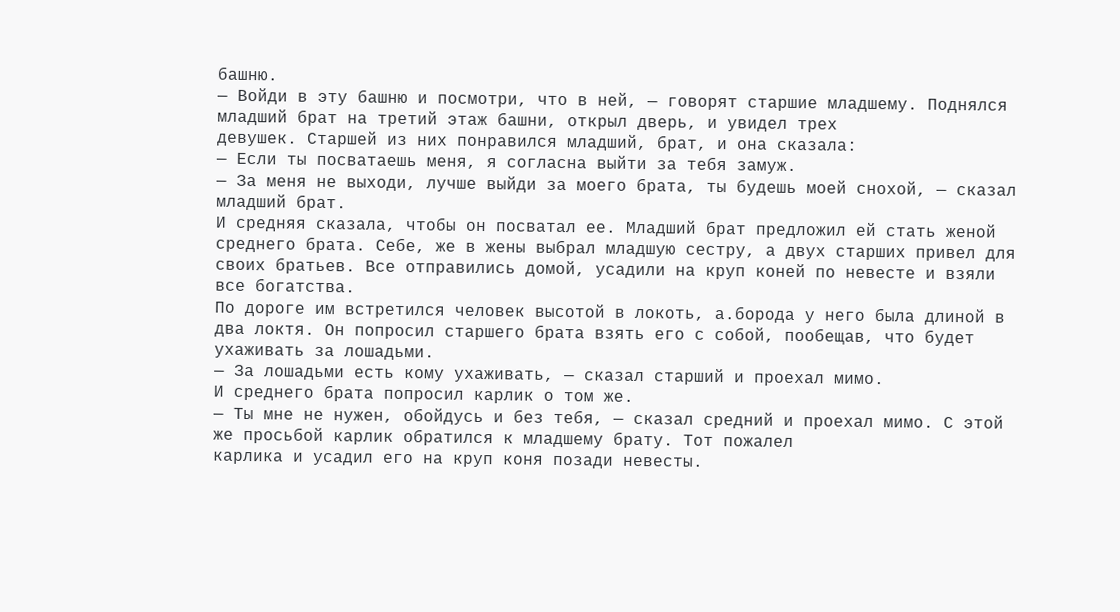башню.
— Войди в эту башню и посмотри, что в ней, — говорят старшие младшему. Поднялся младший брат на третий этаж башни, открыл дверь, и увидел трех
девушек. Старшей из них понравился младший, брат, и она сказала:
— Если ты посватаешь меня, я согласна выйти за тебя замуж.
— За меня не выходи, лучше выйди за моего брата, ты будешь моей снохой, — сказал младший брат.
И средняя сказала, чтобы он посватал ее. Младший брат предложил ей стать женой среднего брата. Себе, же в жены выбрал младшую сестру, а двух старших привел для своих братьев. Все отправились домой, усадили на круп коней по невесте и взяли все богатства.
По дороге им встретился человек высотой в локоть, а.борода у него была длиной в два локтя. Он попросил старшего брата взять его с собой, пообещав, что будет ухаживать за лошадьми.
— За лошадьми есть кому ухаживать, — сказал старший и проехал мимо.
И среднего брата попросил карлик о том же.
— Ты мне не нужен, обойдусь и без тебя, — сказал средний и проехал мимо. С этой же просьбой карлик обратился к младшему брату. Тот пожалел
карлика и усадил его на круп коня позади невесты.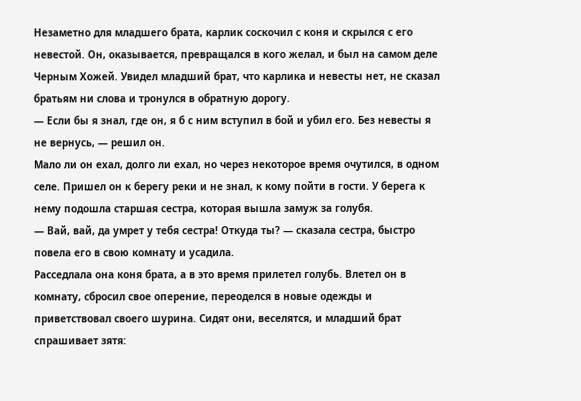Незаметно для младшего брата, карлик соскочил с коня и скрылся с его невестой. Он, оказывается, превращался в кого желал, и был на самом деле Черным Хожей. Увидел младший брат, что карлика и невесты нет, не сказал братьям ни слова и тронулся в обратную дорогу.
— Если бы я знал, где он, я б с ним вступил в бой и убил его. Без невесты я не вернусь, — решил он.
Мало ли он ехал, долго ли ехал, но через некоторое время очутился, в одном селе. Пришел он к берегу реки и не знал, к кому пойти в гости. У берега к нему подошла старшая сестра, которая вышла замуж за голубя.
— Вай, вай, да умрет у тебя сестра! Откуда ты? — сказала сестра, быстро повела его в свою комнату и усадила.
Расседлала она коня брата, а в это время прилетел голубь. Влетел он в комнату, сбросил свое оперение, переоделся в новые одежды и приветствовал своего шурина. Сидят они, веселятся, и младший брат спрашивает зятя: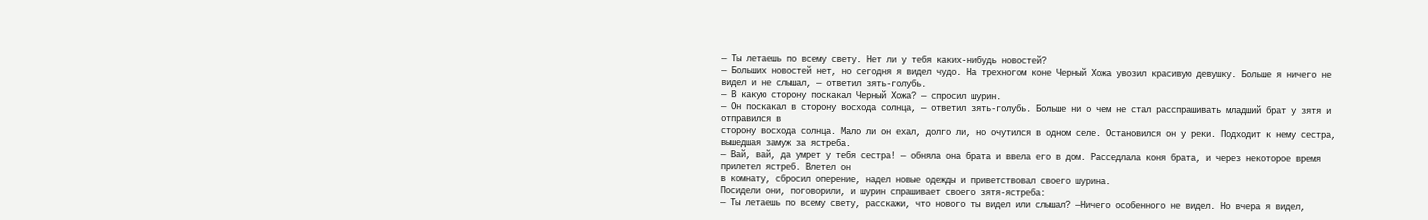— Ты летаешь по всему свету. Нет ли у тебя каких-нибудь новостей?
— Больших новостей нет, но сегодня я видел чудо. На трехногом коне Черный Хожа увозил красивую девушку. Больше я ничего не видел и не слышал, — ответил зять-голубь.
— В какую сторону поскакал Черный Хожа? — спросил шурин.
— Он поскакал в сторону восхода солнца, — ответил зять-голубь. Больше ни о чем не стал расспрашивать младший брат у зятя и отправился в
сторону восхода солнца. Мало ли он ехал, долго ли, но очутился в одном селе. Остановился он у реки. Подходит к нему сестра, вышедшая замуж за ястреба.
— Вай, вай, да умрет у тебя сестра! — обняла она брата и ввела его в дом. Расседлала коня брата, и через некоторое время прилетел ястреб. Влетел он
в комнату, сбросил оперение, надел новые одежды и приветствовал своего шурина.
Посидели они, поговорили, и шурин спрашивает своего зятя-ястреба:
— Ты летаешь по всему свету, расскажи, что нового ты видел или слышал? —Ничего особенного не видел. Но вчера я видел,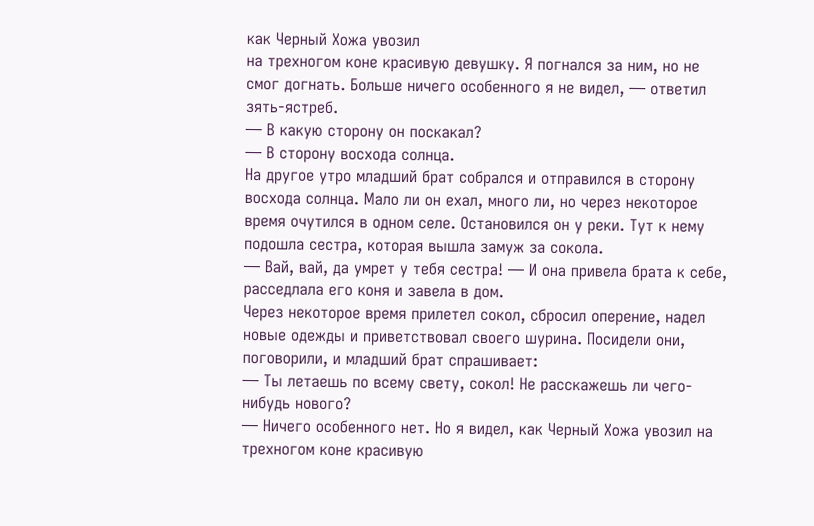как Черный Хожа увозил
на трехногом коне красивую девушку. Я погнался за ним, но не смог догнать. Больше ничего особенного я не видел, — ответил зять-ястреб.
— В какую сторону он поскакал?
— В сторону восхода солнца.
На другое утро младший брат собрался и отправился в сторону восхода солнца. Мало ли он ехал, много ли, но через некоторое время очутился в одном селе. Остановился он у реки. Тут к нему подошла сестра, которая вышла замуж за сокола.
— Вай, вай, да умрет у тебя сестра! — И она привела брата к себе, расседлала его коня и завела в дом.
Через некоторое время прилетел сокол, сбросил оперение, надел новые одежды и приветствовал своего шурина. Посидели они, поговорили, и младший брат спрашивает:
— Ты летаешь по всему свету, сокол! Не расскажешь ли чего-нибудь нового?
— Ничего особенного нет. Но я видел, как Черный Хожа увозил на трехногом коне красивую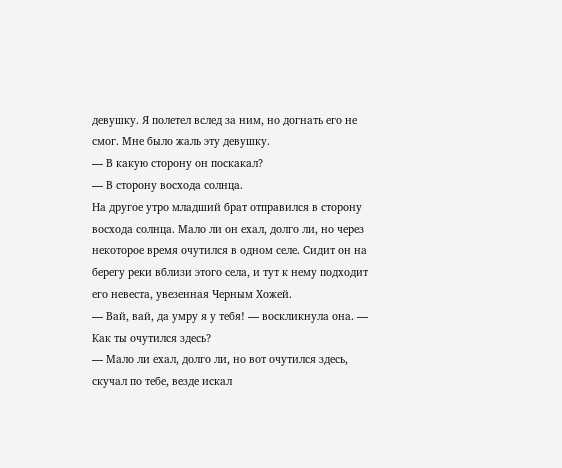девушку. Я полетел вслед за ним, но догнать его не смог. Мне было жаль эту девушку.
— В какую сторону он поскакал?
— В сторону восхода солнца.
На другое утро младший брат отправился в сторону восхода солнца. Мало ли он ехал, долго ли, но через некоторое время очутился в одном селе. Сидит он на берегу реки вблизи этого села, и тут к нему подходит его невеста, увезенная Черным Хожей.
— Вай, вай, да умру я у тебя! — воскликнула она. — Как ты очутился здесь?
— Мало ли ехал, долго ли, но вот очутился здесь, скучал по тебе, везде искал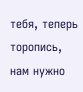тебя, теперь торопись, нам нужно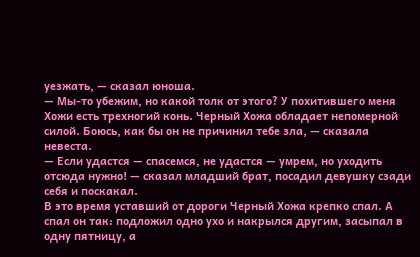уезжать, — сказал юноша.
— Мы-то убежим, но какой толк от этого? У похитившего меня Хожи есть трехногий конь. Черный Хожа обладает непомерной силой. Боюсь, как бы он не причинил тебе зла, — сказала невеста.
— Если удастся — спасемся, не удастся — умрем, но уходить отсюда нужно! — сказал младший брат, посадил девушку сзади себя и поскакал.
В это время уставший от дороги Черный Хожа крепко спал. А спал он так: подложил одно ухо и накрылся другим, засыпал в одну пятницу, а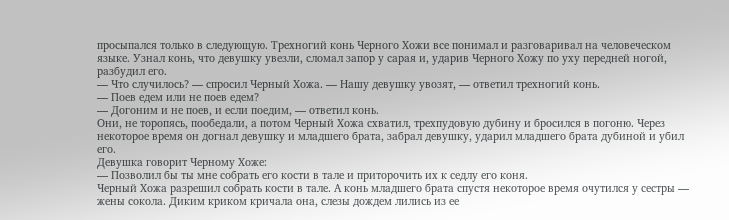просыпался только в следующую. Трехногий конь Черного Хожи все понимал и разговаривал на человеческом языке. Узнал конь, что девушку увезли, сломал запор у сарая и, ударив Черного Хожу по уху передней ногой, разбудил его.
— Что случилось? — спросил Черный Хожа. — Нашу девушку увозят, — ответил трехногий конь.
— Поев едем или не поев едем?
— Догоним и не поев, и если поедим, — ответил конь.
Они, не торопясь, пообедали, а потом Черный Хожа схватил, трехпудовую дубину и бросился в погоню. Через некоторое время он догнал девушку и младшего брата, забрал девушку, ударил младшего брата дубиной и убил его.
Девушка говорит Черному Хоже:
— Позволил бы ты мне собрать его кости в тале и приторочить их к седлу его коня.
Черный Хожа разрешил собрать кости в тале. А конь младшего брата спустя некоторое время очутился у сестры — жены сокола. Диким криком кричала она, слезы дождем лились из ее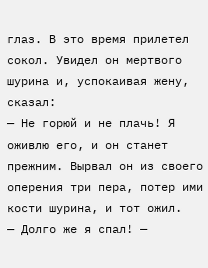глаз. В это время прилетел сокол. Увидел он мертвого шурина и, успокаивая жену, сказал:
— Не горюй и не плачь! Я оживлю его, и он станет прежним. Вырвал он из своего оперения три пера, потер ими кости шурина, и тот ожил.
— Долго же я спал! —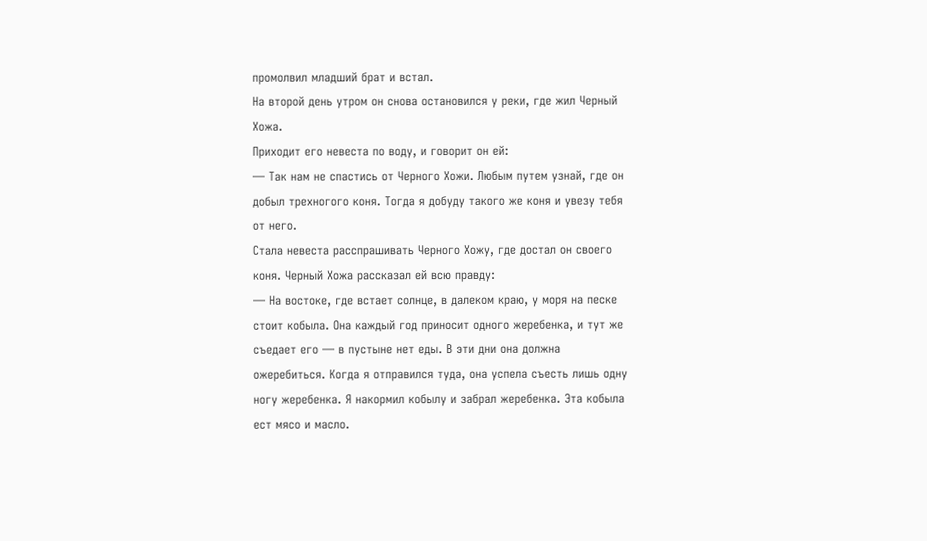промолвил младший брат и встал.
На второй день утром он снова остановился у реки, где жил Черный Хожа.
Приходит его невеста по воду, и говорит он ей:
— Так нам не спастись от Черного Хожи. Любым путем узнай, где он добыл трехногого коня. Тогда я добуду такого же коня и увезу тебя от него.
Стала невеста расспрашивать Черного Хожу, где достал он своего коня. Черный Хожа рассказал ей всю правду:
— На востоке, где встает солнце, в далеком краю, у моря на песке стоит кобыла. Она каждый год приносит одного жеребенка, и тут же съедает его — в пустыне нет еды. В эти дни она должна ожеребиться. Когда я отправился туда, она успела съесть лишь одну ногу жеребенка. Я накормил кобылу и забрал жеребенка. Эта кобыла ест мясо и масло.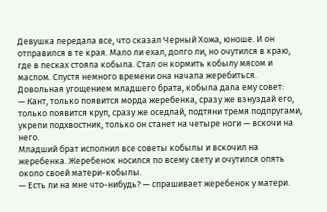Девушка передала все, что сказал Черный Хожа, юноше. И он отправился в те края. Мало ли ехал, долго ли, но очутился в краю, где в песках стояла кобыла. Стал он кормить кобылу мясом и маслом. Спустя немного времени она начала жеребиться. Довольная угощением младшего брата, кобыла дала ему совет:
— Кант, только появится морда жеребенка, сразу же взнуздай его, только появится круп, сразу же оседлай, подтяни тремя подпругами, укрепи подхвостник, только он станет на четыре ноги — вскочи на него.
Младший брат исполнил все советы кобылы и вскочил на жеребенка. Жеребенок носился по всему свету и очутился опять около своей матери-кобылы.
— Есть ли на мне что-нибудь? — спрашивает жеребенок у матери.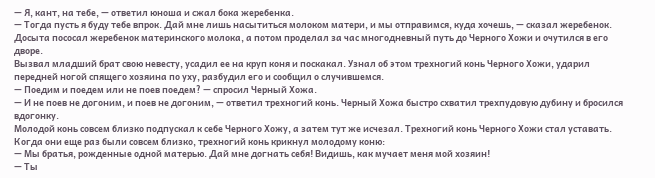— Я, кант, на тебе, — ответил юноша и сжал бока жеребенка.
— Тогда пусть я буду тебе впрок. Дай мне лишь насытиться молоком матери, и мы отправимся, куда хочешь, — сказал жеребенок.
Досыта пососал жеребенок материнского молока, а потом проделал за час многодневный путь до Черного Хожи и очутился в его дворе.
Вызвал младший брат свою невесту, усадил ее на круп коня и поскакал. Узнал об этом трехногий конь Черного Хожи, ударил передней ногой спящего хозяина по уху, разбудил его и сообщил о случившемся.
— Поедим и поедем или не поев поедем? — спросил Черный Хожа.
— И не поев не догоним, и поев не догоним, — ответил трехногий конь. Черный Хожа быстро схватил трехпудовую дубину и бросился вдогонку.
Молодой конь совсем близко подпускал к себе Черного Хожу, а затем тут же исчезал. Трехногий конь Черного Хожи стал уставать. Когда они еще раз были совсем близко, трехногий конь крикнул молодому коню:
— Мы братья, рожденные одной матерью. Дай мне догнать себя! Видишь, как мучает меня мой хозяин!
— Ты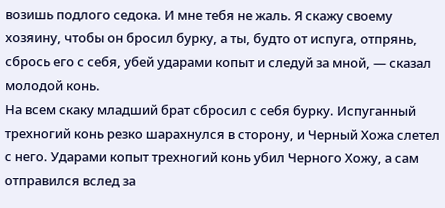возишь подлого седока. И мне тебя не жаль. Я скажу своему хозяину, чтобы он бросил бурку, а ты, будто от испуга, отпрянь, сбрось его с себя, убей ударами копыт и следуй за мной, — сказал молодой конь.
На всем скаку младший брат сбросил с себя бурку. Испуганный трехногий конь резко шарахнулся в сторону, и Черный Хожа слетел с него. Ударами копыт трехногий конь убил Черного Хожу, а сам отправился вслед за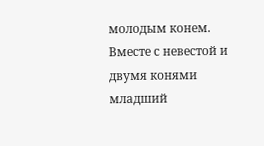молодым конем.
Вместе с невестой и двумя конями младший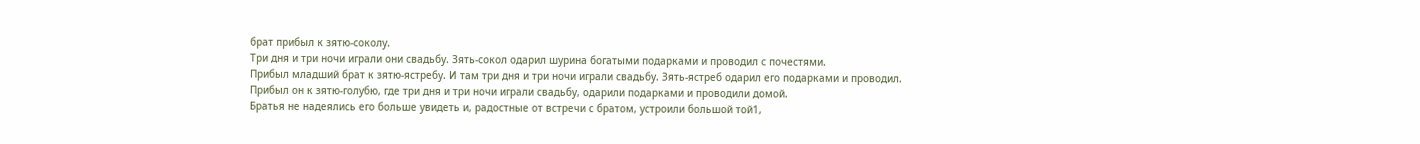брат прибыл к зятю-соколу.
Три дня и три ночи играли они свадьбу. Зять-сокол одарил шурина богатыми подарками и проводил с почестями.
Прибыл младший брат к зятю-ястребу. И там три дня и три ночи играли свадьбу. Зять-ястреб одарил его подарками и проводил.
Прибыл он к зятю-голубю, где три дня и три ночи играли свадьбу, одарили подарками и проводили домой.
Братья не надеялись его больше увидеть и, радостные от встречи с братом, устроили большой той1,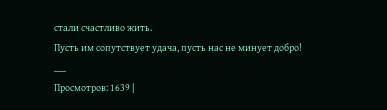стали счастливо жить.
Пусть им сопутствует удача, пусть нас не минует добро!
___
Просмотров: 1639 |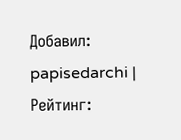Добавил: papisedarchi | Рейтинг: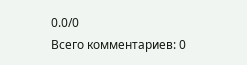0.0/0
Всего комментариев: 0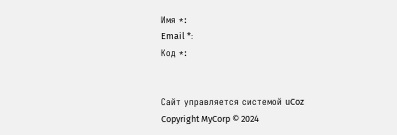Имя *:
Email *:
Код *:


Сайт управляется системой uCoz
Copyright MyCorp © 2024